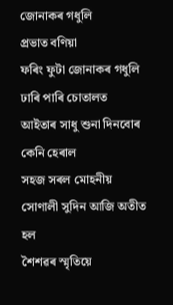জোনাকৰ গধুলি
প্ৰভাত বণিয়া
ফৰিং ফুটা জোনাকৰ গধুলি ঢাৰি পাৰি চোতালত
আইতাৰ সাধু শুনা দিনবোৰ কেনি হেৰাল
সহজ সৰল মোহনীয় সোণালী সুদিন আজি অতীত হল
শৈশৱৰ স্মৃতিয়ে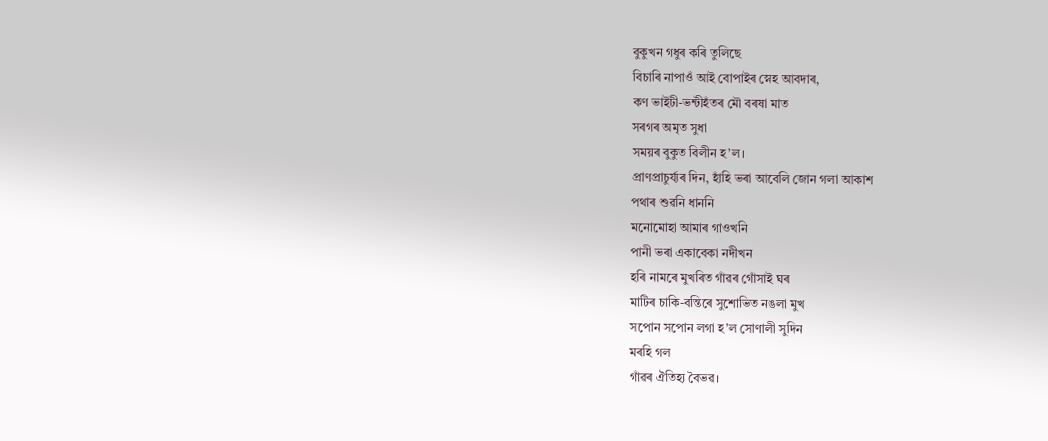বুকুখন গধুৰ কৰি তুলিছে
বিচাৰি নাপাওঁ আই বোপাইৰ স্নেহ আবদাৰ,
কণ ভাইটী-ভন্টীহঁতৰ মৌ বৰষা মাত
সৰগৰ অমৃত সুধা
সময়ৰ বুকুত বিলীন হ’ল।
প্ৰাণপ্ৰাচুৰ্য্যৰ দিন, হাঁহি ভৰা আবেলি জোন গলা আকাশ
পথাৰ শুৱনি ধাননি
মনোমোহা আমাৰ গাওখনি
পানী ভৰা একাবেকা নদীখন
হৰি নামৰে মুখৰিত গাঁৱৰ গোঁসাই ঘৰ
মাটিৰ চাকি-বন্তিৰে সুশোভিত নঙলা মুখ
সপোন সপোন লগা হ’ল সোণালী সুদিন
মৰহি গল
গাঁৱৰ ঐতিহ্য বৈভৱ।